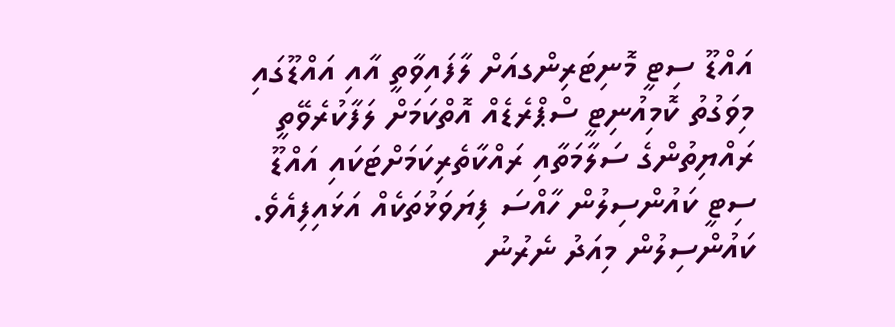އައްޑޫ ސިޓީ މޮނިޓަރިންގއަށް ލާފައިވާތީ އާއި އައްޑޫގައި މިވަގުތު ކޮމިއުނިޓީ ސްޕްރެޑެއް އޮތްކަމަށް ލަފާކުރެވޭތީ ރައްޔިތުންގެ ސަލާމަތާއި ރައްކާތެރިކަމަށްޓަކައި އައްޑޫ ސިޓީ ކައުންސިލުން ހާއްސަ ފިޔަވަޅުތަކެއް އަޅައިފިއެވެ.
ކައުންސިލުން މިއަދު ނެރުނު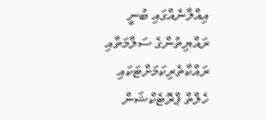އިއްލާނެއްގައި ބުނީ ރައްޔިތުންގެ ސަލާމަތާއި ރައްކާތެރިކަމަށްޓަކައި ހެލްތް ޕްރޮޓެކްޝަން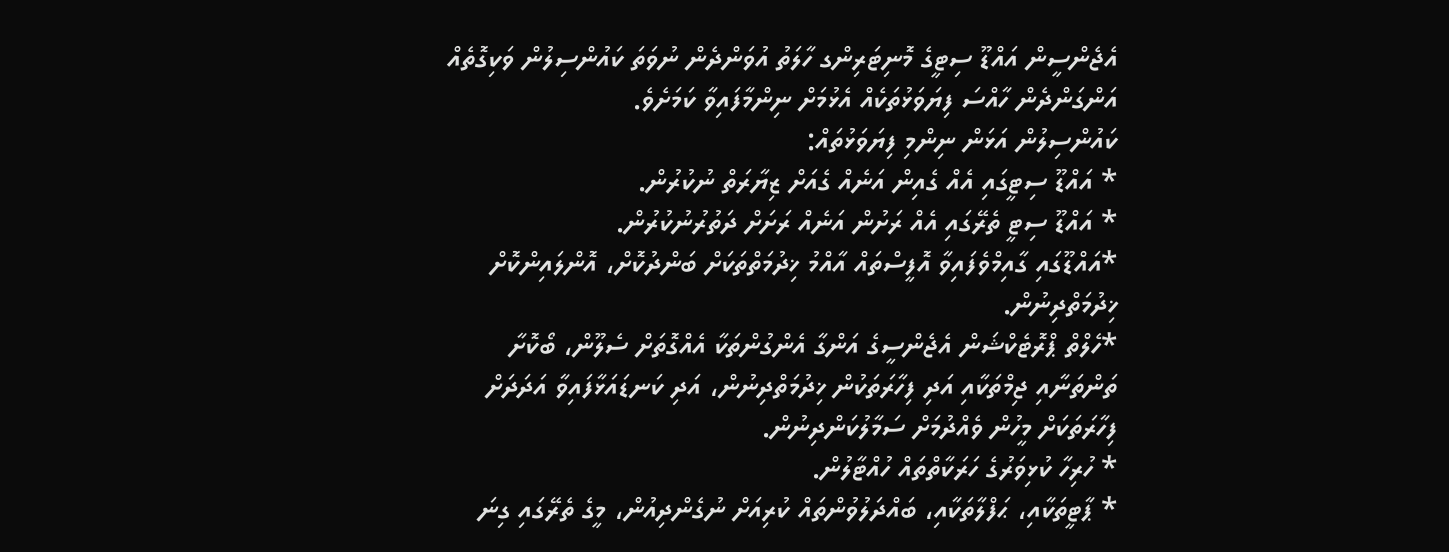އެޖެންސީން އައްޑޫ ސިޓީގެ މޮނިޓަރިންގ ހާލަތު އުވަންދެން ނުވަތަ ކައުންސިލުން ވަކިގޮތެއް އަންގަންދެން ހާއްސަ ފިޔަވަޅުތަކެއް އެޅުމަށް ނިންމާފައިވާ ކަމަށެވެ.
ކައުންސިލުން އަޅަން ނިންމި ފިޔަވަޅުތައް:
* އައްޑޫ ސިޓީގައި އެއް ގެއިން އަނެއް ގެއަށް ޒިޔާރަތް ނުކުރުން.
* އައްޑޫ ސިޓީ ތެރޭގައި އެއް ރަށުން އަނެއް ރަށަށް ދަތުރުނުކުރުން.
*އައްޑޫގައި ގާއިމްވެފައިވާ އޮފީސްތައް އާއްމު ޚިދުމަތްތަކަށް ބަންދުކޮށް، އޮންލައިންކޮށް ޚިދުމަތްދިނުން.
*ހެލްތް ޕްރޮޓެކްޝަން އެޖެންސީގެ އަންގާ އެންގުންތަކާ އެއްގޮތަށް ސެލޫން، ބޯކޮށާ ތަންތަނާއި ޖިމްތަކާއި އަދި ފިހާރަތަކުން ޚިދުމަތްދިނުން، އަދި ކަނޑައަޅާފައިވާ އަދަދަށް ފިހާރަތަކަށް މީހުން ވެއްދުމަށް ސަމާލުކަންދިނުން.
* ހުރިހާ ކުޅިވަރުގެ ހަރަކާތްތައް ހުއްޓާލުން.
* ޕާޓީތަކާއި، ޙަފްލާތަކާއި، ބައްދަލުވުންތައް ކުރިއަށް ނުގެންދިއުން، މީގެ ތެރޭގައި ގިނަ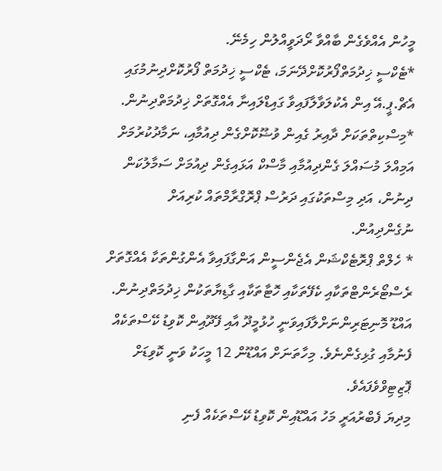މީހުން އެއްވެގެން ބާއްވާ ރޯދަވީއްލުން ހިމެނޭ.
*ޓެކްސީ ޚިދުމަތްފޯރުކޮށްދޭނަމަ، ޓެކްސީ ޚިދުމަތް ފޯރުކޮށްދިނުމުގައި އެޗް.ޕީ.އޭ އިން އެކުލަވާލާފައިވާ ގައިޑްލައިނާ އެއްގޮތަށް ޚިދުމަތްދިނުން.
*މިސްކިތްތަކަށް ދާއިރު ގެއިން ވުޟޫކޮށްގެން ދިއުމާއި، ނަމާދުކުރުމަށް އަމިއްލަ މުސައްލަ ގެންދިއުމާއި މާސްކް އަޅައިގެން ދިއުމަށް ސަމާލުކަން ދިނުން، އަދި މިސްތަކުގައި ދަރުސް ޕްރޮގްރާމްތައް ކުރިއަށް ނުގެންދިއުން.
* ހެލްތް ޕްރޮޓެކްޝަން އެޖެންސީން އަންގާފައިވާ އެންގުންތަކާ އެއްގޮތަށް ރެސްޓޯރެންޓްތަކާއި ކެފޭތަކާއި ހޮޓާތަކާއި ގާޑިޔާތަކުން ޚިދުމަތްދިނުން.
އައްޑޫ މޮނިޓަރިންނަށްލާފައިވަނީ ހުޅުމީދޫ އާއި ފޭދޫއިން ކޮވިޑު ކޭސްތަކެއް ފެނުމާއި ގުޅިގެންނެވެ. މިހާތަނަށް އައްޑޫން 12 މީހަކު ވަނީ ކޮވިޑަށް ޕޮޒިޓިވްވެފައެވެ.
މިދިޔަ ފެބްރުއަރީ މަހު އައްޑޫއިން ކޮވިޑު ކޭސްތަކެއް ފެނި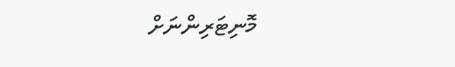މޮނިޓަރިންނަށް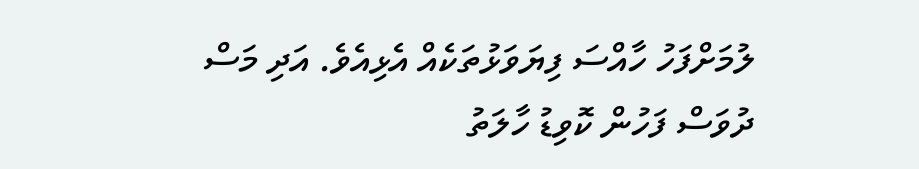ލުމަށްފަހު ހާއްސަ ފިޔަވަޅުތަކެއް އެޅިއެވެ. އަދި މަސް ދުވަސް ފަހުން ކޮވިޑު ހާލަތު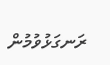ރަނގަޅުވުމުން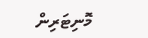މޮނިޓަރިން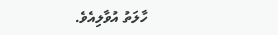ހާލަތު އުވާލިއެވެ.